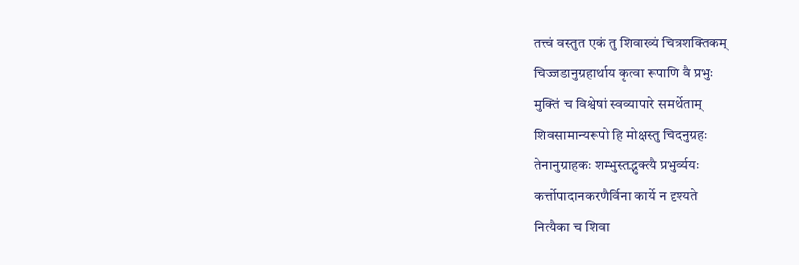तत्त्वं वस्तुत एकं तु शिवाख्यं चित्रशक्तिकम्
चिज्जडानुग्रहार्थाय कृत्वा रूपाणि वै प्रभुः
मुक्तिं च विश्वेषां स्वव्यापारे समर्थेताम्
शिवसामान्यरूपो हि मोक्षस्तु चिदनुग्रहः
तेनानुग्राहकः शम्भुस्तद्भुक्त्यै प्रभुर्व्ययः
कर्त्तोपादानकरणैर्विना कार्ये न दृश्यते
नित्यैका च शिवा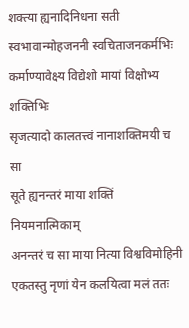शक्त्या ह्यनादिनिधना सती
स्वभावान्मोहजननी स्वचिताजनकर्मभिः
कर्माण्यावेक्ष्य विद्येशो मायां विक्षोभ्य शक्तिभिः
सृजत्यादो कालतत्त्वं नानाशक्तिमयी च सा
सूते ह्यनन्तरं माया शक्तिं नियमनात्मिकाम्
अनन्तरं च सा माया नित्या विश्वविमोहिनी
एकतस्तु नृणां येन कलयित्वा मलं ततः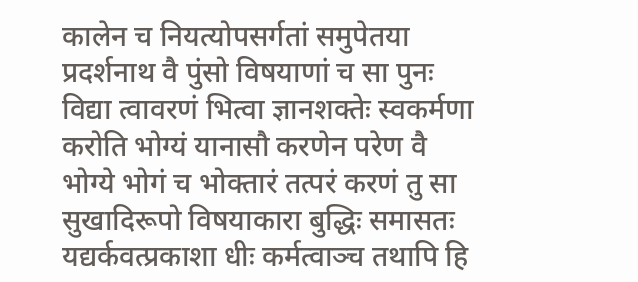कालेन च नियत्योपसर्गतां समुपेतया
प्रदर्शनाथ वै पुंसो विषयाणां च सा पुनः
विद्या त्वावरणं भित्वा ज्ञानशक्तेः स्वकर्मणा
करोति भोग्यं यानासौ करणेन परेण वै
भोग्ये भोगं च भोक्तारं तत्परं करणं तु सा
सुखादिरूपो विषयाकारा बुद्धिः समासतः
यद्यर्कवत्प्रकाशा धीः कर्मत्वाञ्च तथापि हि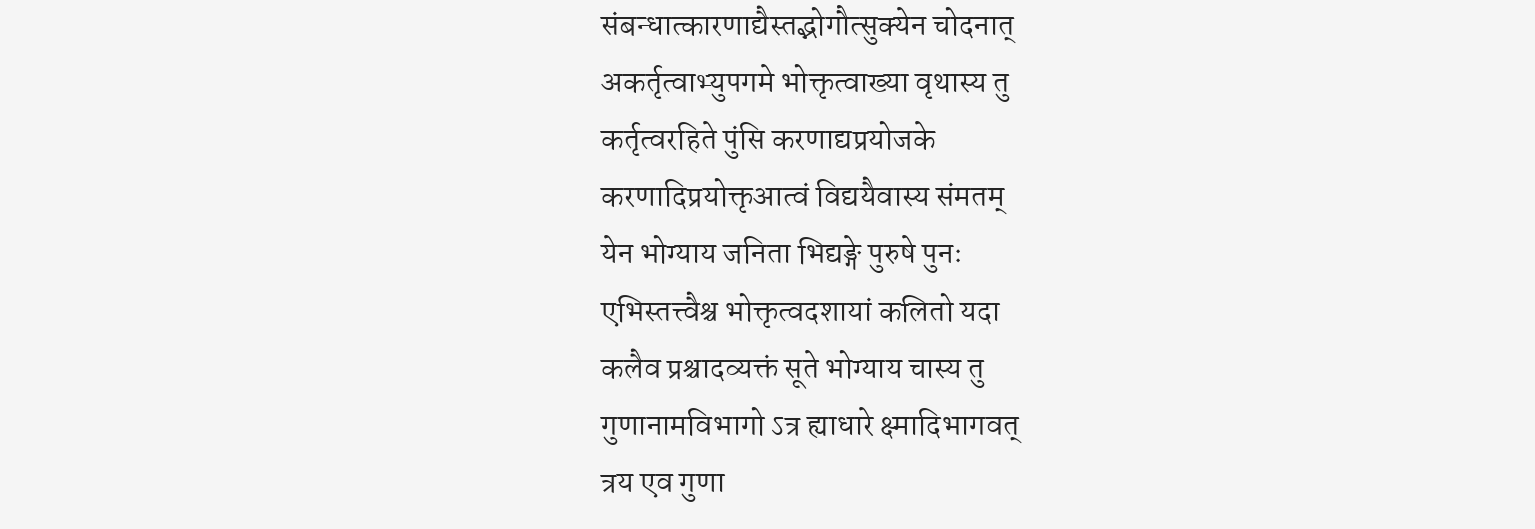संबन्धात्कारणाद्यैस्तद्भोगौत्सुक्येन चोदनात्
अकर्तृत्वाभ्युपगमे भोक्तृत्वाख्या वृथास्य तु
कर्तृत्वरहिते पुंसि करणाद्यप्रयोजके
करणादिप्रयोक्तृआत्वं विद्ययैवास्य संमतम्
येन भोग्याय जनिता भिद्यङ्गे पुरुषे पुनः
एभिस्तत्त्वैश्च भोक्तृत्वदशायां कलितो यदा
कलैव प्रश्चादव्यक्तं सूते भोग्याय चास्य तु
गुणानामविभागो ऽत्र ह्याधारे क्ष्मादिभागवत्
त्रय एव गुणा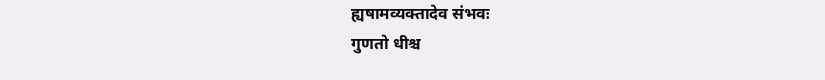ह्यषामव्यक्तादेव संभवः
गुणतो धीश्च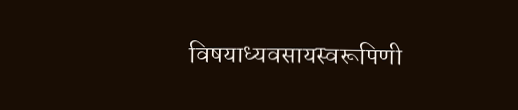विषयाध्यवसायस्वरूपिणी